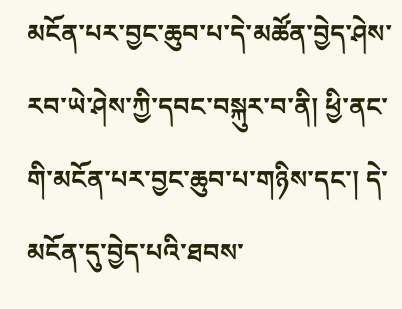མངོན་པར་བྱང་ཆུབ་པ་དེ་མཚོན་བྱེད་ཤེས་རབ་ཡེ་ཤེས་ཀྱི་དབང་བསྐུར་བ་ནི། ཕྱི་ནང་གི་མངོན་པར་བྱང་ཆུབ་པ་གཉིས་དང་། དེ་མངོན་དུ་བྱེད་པའི་ཐབས་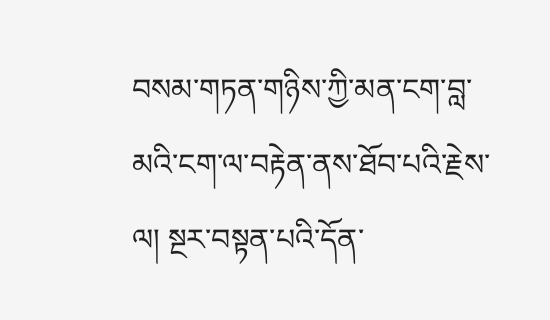བསམ་གཏན་གཉིས་ཀྱི་མན་ངག་བླ་མའི་ངག་ལ་བརྟེན་ནས་ཐོབ་པའི་རྗེས་ལ། སྔར་བསྟན་པའི་དོན་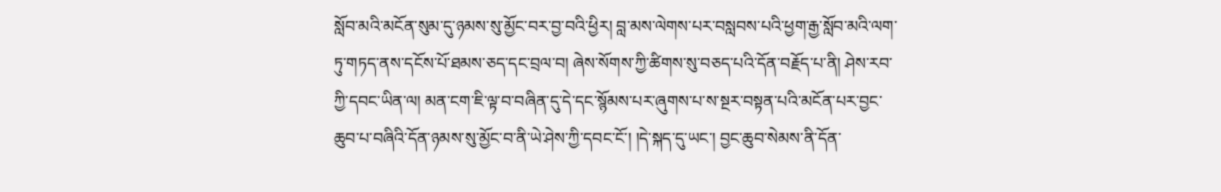སློབ་མའི་མངོན་སུམ་དུ་ཉམས་སུ་མྱོང་བར་བྱ་བའི་ཕྱིར། བླ་མས་ལེགས་པར་བསླབས་པའི་ཕྱག་རྒྱ་སློབ་མའི་ལག་ཏུ་གཏད་ནས་དངོས་པོ་ཐམས་ཅད་དང་བྲལ་བ། ཞེས་སོགས་ཀྱི་ཚིགས་སུ་བཅད་པའི་དོན་བརྗོད་པ་ནི། ཤེས་རབ་ཀྱི་དབང་ཡིན་ལ། མན་ངག་ཇི་ལྟ་བ་བཞིན་དུ་དེ་དང་སྙོམས་པར་ཞུགས་པ་ས་སྔར་བསྟན་པའི་མངོན་པར་བྱང་ཆུབ་པ་བཞིའི་དོན་ཉམས་སུ་མྱོང་བ་ནི་ཡེ་ཤེས་ཀྱི་དབང་ངོ་། །དེ་སྐད་དུ་ཡང་། བྱང་ཆུབ་སེམས་ནི་དོན་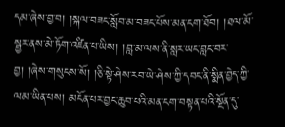དམ་ཞེས་བྱ་བ། །སྐལ་བཟང་སློབ་མ་བཟང་པོས་མན་ངག་ཐོབ། །ཐལ་མོ་སྦྱར་ནས་མེ་ཏོག་འཛིན་པ་ཡིས། །བླ་མ་ལས་ནི་སླར་ཡང་བླང་བར་བྱ། །ཞེས་གསུངས་སོ། །ཅི་སྟེ་ཤེས་རབ་ཡེ་ཤེས་ཀྱི་དབང་ནི་སྨིན་བྱེད་ཀྱི་ལམ་ཡིན་པས། མངོན་པར་བྱང་ཆུབ་པའི་མན་ངག་བསྟན་པའི་སྔོན་དུ་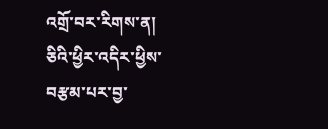འགྲོ་བར་རིགས་ན། ཅིའི་ཕྱིར་འདིར་ཕྱིས་བརྩམ་པར་བྱ་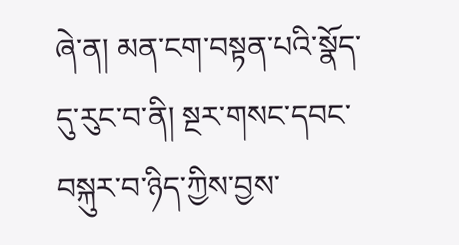ཞེ་ན། མན་ངག་བསྟན་པའི་སྣོད་དུ་རུང་བ་ནི། སྔར་གསང་དབང་བསྐུར་བ་ཉིད་ཀྱིས་བྱས་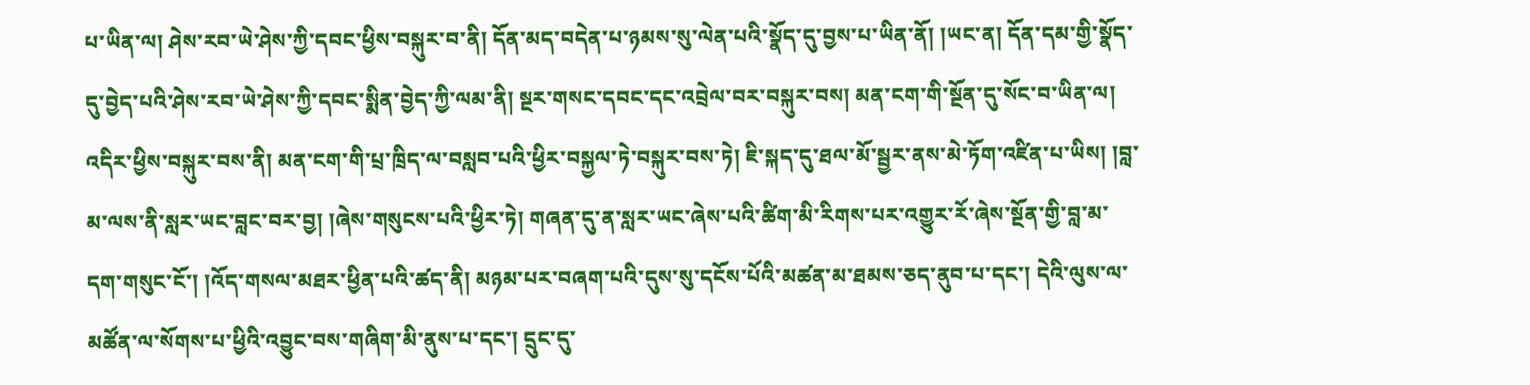པ་ཡིན་ལ། ཤེས་རབ་ཡེ་ཤེས་ཀྱི་དབང་ཕྱིས་བསྐུར་བ་ནི། དོན་མད་བདེན་པ་ཉམས་སུ་ལེན་པའི་སྣོད་དུ་བྱས་པ་ཡིན་ནོ། །ཡང་ན། དོན་དམ་གྱི་སྣོད་དུ་བྱེད་པའི་ཤེས་རབ་ཡེ་ཤེས་ཀྱི་དབང་སྨིན་བྱེད་ཀྱི་ལམ་ནི། སྔར་གསང་དབང་དང་འབྲེལ་བར་བསྐུར་བས། མན་ངག་གི་སྔོན་དུ་སོང་བ་ཡིན་ལ། འདིར་ཕྱིས་བསྐུར་བས་ནི། མན་ངག་གི་པྲ་ཁྲིད་ལ་བསླབ་པའི་ཕྱིར་བསྐྱལ་ཏེ་བསྐུར་བས་ཏེ། ཇི་སྐད་དུ་ཐལ་མོ་སྦྱར་ནས་མེ་ཏོག་འཛིན་པ་ཡིས། །བླ་མ་ལས་ནི་སླར་ཡང་བླང་བར་བྱ། །ཞེས་གསུངས་པའི་ཕྱིར་ཏེ། གཞན་དུ་ན་སླར་ཡང་ཞེས་པའི་ཚིག་མི་རིགས་པར་འགྱུར་རོ་ཞེས་སྔོན་གྱི་བླ་མ་དག་གསུང་ངོ་། །འོད་གསལ་མཐར་ཕྱིན་པའི་ཚད་ནི། མཉམ་པར་བཞག་པའི་དུས་སུ་དངོས་པོའི་མཚན་མ་ཐམས་ཅད་ནུབ་པ་དང་། དེའི་ལུས་ལ་མཚོན་ལ་སོགས་པ་ཕྱིའི་འབྱུང་བས་གཞིག་མི་ནུས་པ་དང་། དྲུང་དུ་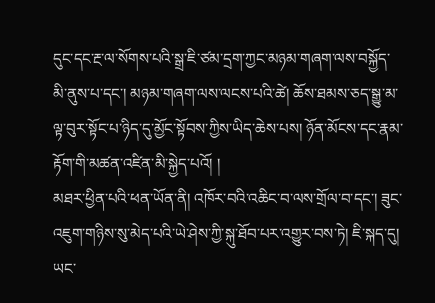དུང་དང་རྔ་ལ་སོགས་པའི་སྒྲ་ཇི་ཙམ་དྲག་ཀྱང་མཉམ་གཞག་ལས་བསྐྱོད་མི་ནུས་པ་དང་། མཉམ་གཞག་ལས་ལངས་པའི་ཚེ། ཆོས་ཐམས་ཅད་སྒྱུ་མ་ལྟ་བུར་སྟོང་པ་ཉིད་དུ་མྱོང་སྟོབས་ཀྱིས་ཡིད་ཆེས་པས། ཉོན་མོངས་དང་རྣམ་རྟོག་གི་མཚན་འཛིན་མི་སྐྱེད་པའོ། །
མཐར་ཕྱིན་པའི་ཕན་ཡོན་ནི། འཁོར་བའི་འཆིང་བ་ལས་གྲོལ་བ་དང་། ཟུང་འཇུག་གཉིས་སུ་མེད་པའི་ཡེ་ཤེས་ཀྱི་སྐུ་ཐོབ་པར་འགྱུར་བས་ཏེ། ཇི་སྐད་དུ། ཡང་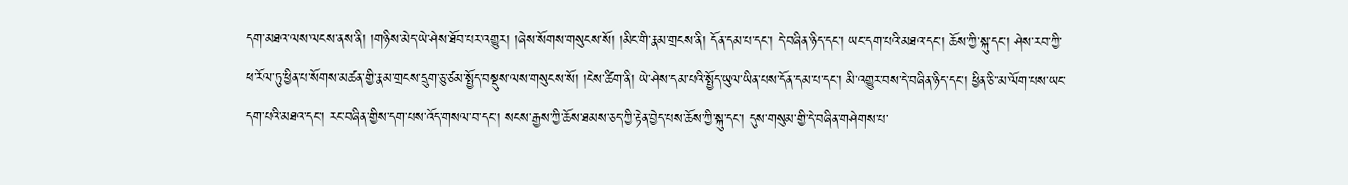དག་མཐའ་ལས་ལངས་ནས་ནི། །གཉིས་མེད་ཡེ་ཤེས་ཐོབ་པར་འགྱུར། །ཞེས་སོགས་གསུངས་སོ། །མིང་གི་རྣམ་གྲངས་ནི། དོན་དམ་པ་དང་། དེ་བཞིན་ཉིད་དང་། ཡང་དག་པའི་མཐའ་དང་། ཆོས་ཀྱི་སྐུ་དང་། ཤེས་རབ་ཀྱི་ཕ་རོལ་ཏུ་ཕྱིན་པ་སོགས་མཚན་གྱི་རྣམ་གྲངས་དྲུག་ཅུ་ཙམ་སྤྱོད་བསྡུས་ལས་གསུངས་སོ། །ངེས་ཚིག་ནི། ཡེ་ཤེས་དམ་པའི་སྤྱོད་ཡུལ་ཡིན་པས་དོན་དམ་པ་དང་། མི་འགྱུར་བས་དེ་བཞིན་ཉིད་དང་། ཕྱིན་ཅི་་མ་ལོག་པས་ཡང་དག་པའི་མཐའ་དང་། རང་བཞིན་གྱིས་དག་པས་འོད་གསལ་བ་དང་། སངས་རྒྱས་ཀྱི་ཆོས་ཐམས་ཅད་ཀྱི་རྟེན་བྱེད་པས་ཆོས་ཀྱི་སྐུ་དང་། དུས་གསུམ་གྱི་དེ་བཞིན་གཤེགས་པ་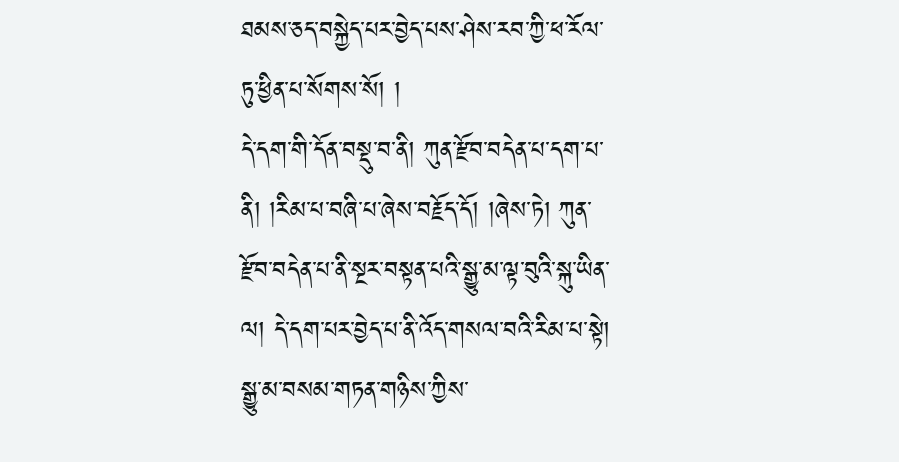ཐམས་ཅད་བསྐྱེད་པར་བྱེད་པས་ཤེས་རབ་ཀྱི་ཕ་རོལ་ཏུ་ཕྱིན་པ་སོགས་སོ། །
དེ་དག་གི་དོན་བསྡུ་བ་ནི། ཀུན་རྫོབ་བདེན་པ་དག་པ་ནི། །རིམ་པ་བཞི་པ་ཞེས་བརྗོད་དོ། །ཞེས་ཏེ། ཀུན་རྫོབ་བདེན་པ་ནི་སྔར་བསྟན་པའི་སྒྱུ་མ་ལྟ་བུའི་སྐུ་ཡིན་ལ། དེ་དག་པར་བྱེད་པ་ནི་འོད་གསལ་བའི་རིམ་པ་སྟེ། སྒྱུ་མ་བསམ་གཏན་གཉིས་ཀྱིས་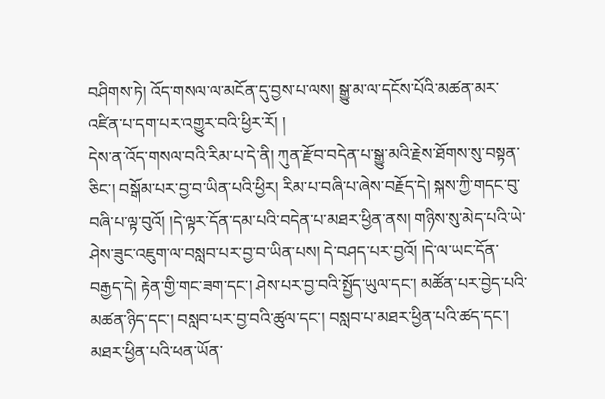བཤིགས་ཏེ། འོད་གསལ་ལ་མངོན་དུ་བྱས་པ་ལས། སྒྱུ་མ་ལ་དངོས་པོའི་མཚན་མར་འཛིན་པ་དག་པར་འགྱུར་བའི་ཕྱིར་རོ། །
དེས་ན་འོད་གསལ་བའི་རིམ་པ་དེ་ནི། ཀུན་རྫོབ་བདེན་པ་སྒྱུ་མའི་རྗེས་ཐོགས་སུ་བསྟན་ཅིང་། བསྒོམ་པར་བྱ་བ་ཡིན་པའི་ཕྱིར། རིམ་པ་བཞི་པ་ཞེས་བརྗོད་དེ། སྐས་ཀྱི་གདང་བུ་བཞི་པ་ལྟ་བུའོ། །དེ་ལྟར་དོན་དམ་པའི་བདེན་པ་མཐར་ཕྱིན་ནས། གཉིས་སུ་མེད་པའི་ཡེ་ཤེས་ཟུང་འཇུག་ལ་བསླབ་པར་བྱ་བ་ཡིན་པས། དེ་བཤད་པར་བྱའོ། །དེ་ལ་ཡང་དོན་བརྒྱད་དེ། རྟེན་གྱི་གང་ཟག་དང་། ཤེས་པར་བྱ་བའི་སྤྱོད་ཡུལ་དང་། མཚོན་པར་བྱེད་པའི་མཚན་ཉིད་དང་། བསླབ་པར་བྱ་བའི་ཚུལ་དང་། བསླབ་པ་མཐར་ཕྱིན་པའི་ཚད་དང་། མཐར་ཕྱིན་པའི་ཕན་ཡོན་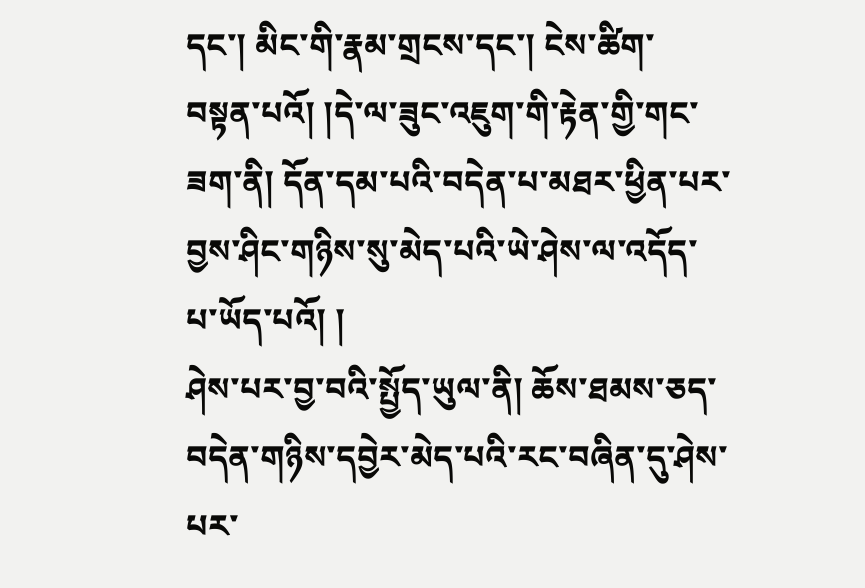དང་། མིང་གི་རྣམ་གྲངས་དང་། ངེས་ཚིག་བསྟན་པའོ། །དེ་ལ་ཟུང་འཇུག་གི་རྟེན་གྱི་གང་ཟག་ནི། དོན་དམ་པའི་བདེན་པ་མཐར་ཕྱིན་པར་བྱས་ཤིང་གཉིས་སུ་མེད་པའི་ཡེ་ཤེས་ལ་འདོད་པ་ཡོད་པའོ། །
ཤེས་པར་བྱ་བའི་སྤྱོད་ཡུལ་ནི། ཆོས་ཐམས་ཅད་བདེན་གཉིས་དབྱེར་མེད་པའི་རང་བཞིན་དུ་ཤེས་པར་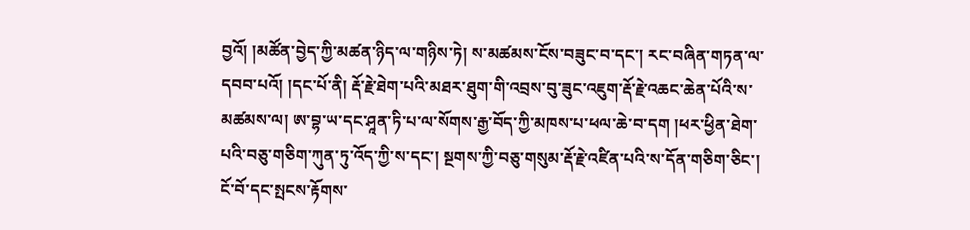བྱའོ། །མཚོན་བྱེད་ཀྱི་མཚན་ཉིད་ལ་གཉིས་ཏེ། ས་མཚམས་ངོས་བཟུང་བ་དང་། རང་བཞིན་གཏན་ལ་དབབ་པའོ། །དང་པོ་ནི། རྡོ་རྗེ་ཐེག་པའི་མཐར་ཐུག་གི་འབྲས་བུ་ཟུང་འཇུག་རྡོ་རྗེ་འཆང་ཆེན་པོའི་ས་མཚམས་ལ། ཨ་བྷ་ཡ་དང་ཤཱན་ཏི་པ་ལ་སོགས་རྒྱ་བོད་ཀྱི་མཁས་པ་ཕལ་ཆེ་བ་དག །ཕར་ཕྱིན་ཐེག་པའི་བཅུ་གཅིག་ཀུན་ཏུ་འོད་ཀྱི་ས་དང་། སྔགས་ཀྱི་བཅུ་གསུམ་རྡོ་རྗེ་འཛིན་པའི་ས་དོན་གཅིག་ཅིང་། ངོ་བོ་དང་སྤངས་རྟོགས་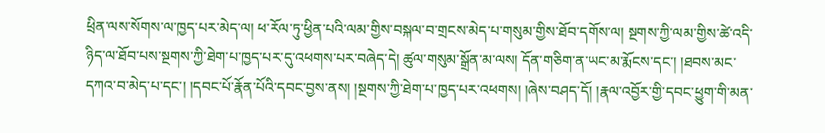ཕྲིན་ལས་སོགས་ལ་ཁྱད་པར་མེད་ལ། ཕ་རོལ་ཏུ་ཕྱིན་པའི་ལམ་གྱིས་བསྐལ་བ་གྲངས་མེད་པ་གསུམ་གྱིས་ཐོབ་དགོས་ལ། སྔགས་ཀྱི་ལམ་གྱིས་ཚེ་འདི་ཉིད་ལ་ཐོབ་པས་སྔགས་ཀྱི་ཐེག་པ་ཁྱད་པར་དུ་འཕགས་པར་བཞེད་དེ། ཚུལ་གསུམ་སྒྲོན་མ་ལས། དོན་གཅིག་ན་ཡང་མ་རྨོངས་དང་། །ཐབས་མང་དཀའ་བ་མེད་པ་དང་། །དབང་པོ་རྣོན་པོའི་དབང་བྱས་ནས། །སྔགས་ཀྱི་ཐེག་པ་ཁྱད་པར་འཕགས། །ཞེས་བཤད་དོ། །རྣལ་འབྱོར་གྱི་དབང་ཕྱུག་གི་མན་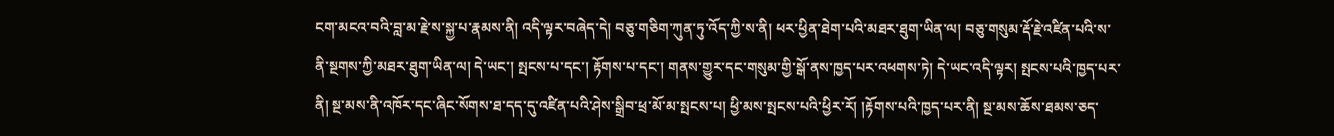ངག་མངའ་བའི་བླ་མ་རྗེ་ས་སྐྱ་པ་རྣམས་ནི། འདི་ལྟར་བཞེད་དེ། བཅུ་གཅིག་ཀུན་ཏུ་འོད་ཀྱི་ས་ནི། ཕར་ཕྱིན་ཐེག་པའི་མཐར་ཐུག་ཡིན་ལ། བཅུ་གསུམ་རྡོ་རྗེ་འཛིན་པའི་ས་ནི་སྔགས་ཀྱི་མཐར་ཐུག་ཡིན་ལ། དེ་ཡང་། སྤངས་པ་དང་། རྟོགས་པ་དང་། གནས་གྱུར་དང་གསུམ་གྱི་སྒོ་ནས་ཁྱད་པར་འཕགས་ཏེ། དེ་ཡང་འདི་ལྟར། སྤངས་པའི་ཁྱད་པར་ནི། སྔ་མས་ནི་འཁོར་དང་ཞིང་སོགས་ཐ་དད་དུ་འཛིན་པའི་ཤེས་སྒྲིབ་ཕྲ་མོ་མ་སྤངས་པ། ཕྱི་མས་སྤངས་པའི་ཕྱིར་རོ། །རྟོགས་པའི་ཁྱད་པར་ནི། སྔ་མས་ཆོས་ཐམས་ཅད་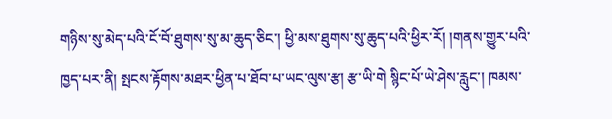གཉིས་སུ་མེད་པའི་ངོ་བོ་ཐུགས་སུ་མ་ཆུད་ཅིང་། ཕྱི་མས་ཐུགས་སུ་ཆུད་པའི་ཕྱིར་རོ། །གནས་གྱུར་པའི་ཁྱད་པར་ནི། སྤངས་རྟོགས་མཐར་ཕྱིན་པ་ཐོབ་པ་ཡང་ལུས་རྩ། རྩ་ཡི་གེ སྙིང་པོ་ཡེ་ཤེས་རླུང་། ཁམས་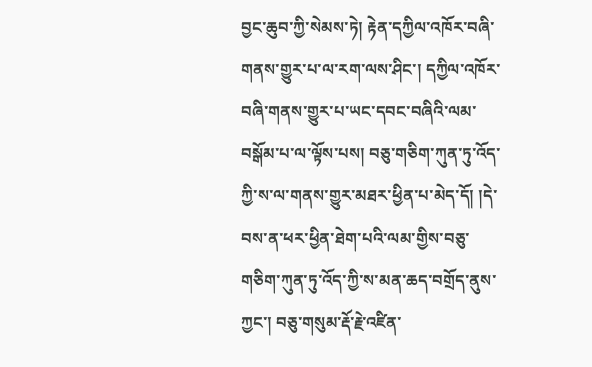བྱང་ཆུབ་ཀྱི་སེམས་ཏེ། རྟེན་དཀྱིལ་འཁོར་བཞི་གནས་གྱུར་པ་ལ་རག་ལས་ཤིང་། དཀྱིལ་འཁོར་བཞི་གནས་གྱུར་པ་ཡང་དབང་བཞིའི་ལམ་བསྒོམ་པ་ལ་ལྟོས་པས། བཅུ་གཅིག་ཀུན་ཏུ་འོད་ཀྱི་ས་ལ་གནས་གྱུར་མཐར་ཕྱིན་པ་མེད་དོ། །དེ་བས་ན་ཕར་ཕྱིན་ཐེག་པའི་ལམ་གྱིས་བཅུ་གཅིག་ཀུན་ཏུ་འོད་ཀྱི་ས་མན་ཆད་བགྲོད་ནུས་ཀྱང་། བཅུ་གསུམ་རྡོ་རྗེ་འཛིན་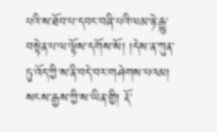པའི་ས་ཐོབ་པ་དབང་བཞི་པའི་ལམ་ཉེ་རྒྱུ་བསྟེན་པ་ལ་ལྟོས་དགོས་སོ། །དེས་ན་ཀུན་ཏུ་འོད་ཀྱི་ས་ནི་བདེ་བར་གཤེགས་པའམ། སངས་རྒྱས་ཀྱི་ས་ཡིན་གྱི། རྡོ་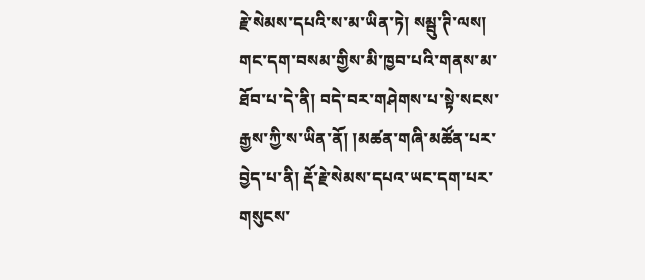རྗེ་སེམས་དཔའི་ས་མ་ཡིན་ཏེ། སམྦུ་ཊི་ལས། གང་དག་བསམ་གྱིས་མི་ཁྱབ་པའི་གནས་མ་ཐོབ་པ་དེ་ནི། བདེ་བར་གཤེགས་པ་སྟེ་སངས་རྒྱས་ཀྱི་ས་ཡིན་ནོ། །མཚན་གཞི་མཚོན་པར་བྱེད་པ་ནི། རྡོ་རྗེ་སེམས་དཔའ་ཡང་དག་པར་གསུངས་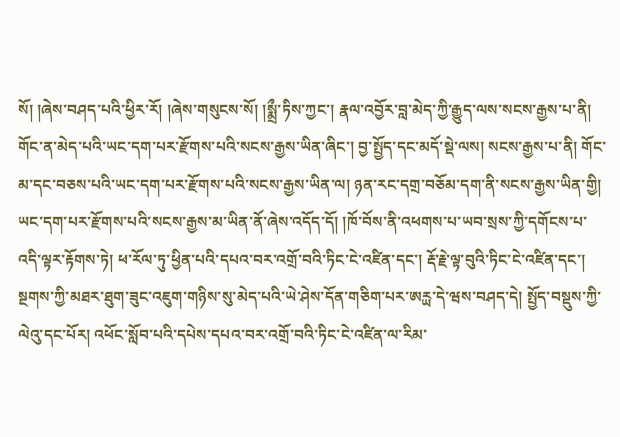སོ། །ཞེས་བཤད་པའི་ཕྱིར་རོ། །ཞེས་གསུངས་སོ། །སྨྲྀ་ཏིས་ཀྱང་། རྣལ་འབྱོར་བླ་མེད་ཀྱི་རྒྱུད་ལས་སངས་རྒྱས་པ་ནི། གོང་ན་མེད་པའི་ཡང་དག་པར་རྫོགས་པའི་སངས་རྒྱས་ཡིན་ཞིང་། བྱ་སྤྱོད་དང་མདོ་སྡེ་ལས། སངས་རྒྱས་པ་ནི། གོང་མ་དང་བཅས་པའི་ཡང་དག་པར་རྫོགས་པའི་སངས་རྒྱས་ཡིན་ལ། ཉན་རང་དགྲ་བཅོམ་དག་ནི་སངས་རྒྱས་ཡིན་གྱི། ཡང་དག་པར་རྫོགས་པའི་སངས་རྒྱས་མ་ཡིན་ནོ་ཞེས་འདོད་དོ། །ཁོ་བོས་ནི་འཕགས་པ་ཡབ་སྲས་ཀྱི་དགོངས་པ་འདི་ལྟར་རྟོགས་ཏེ། ཕ་རོལ་ཏུ་ཕྱིན་པའི་དཔའ་བར་འགྲོ་བའི་ཏིང་ངེ་འཛིན་དང་། རྡོ་རྗེ་ལྟ་བུའི་ཏིང་ངེ་འཛིན་དང་། སྔགས་ཀྱི་མཐར་ཐུག་ཟུང་འཇུག་གཉིས་སུ་མེད་པའི་ཡེ་ཤེས་དོན་གཅིག་པར་ཨཪྻ་དེ་ཝས་བཤད་དེ། སྤྱོད་བསྡུས་ཀྱི་ལེའུ་དང་པོར། འཕོང་སློབ་པའི་དཔེས་དཔའ་བར་འགྲོ་བའི་ཏིང་ངེ་འཛིན་ལ་རིམ་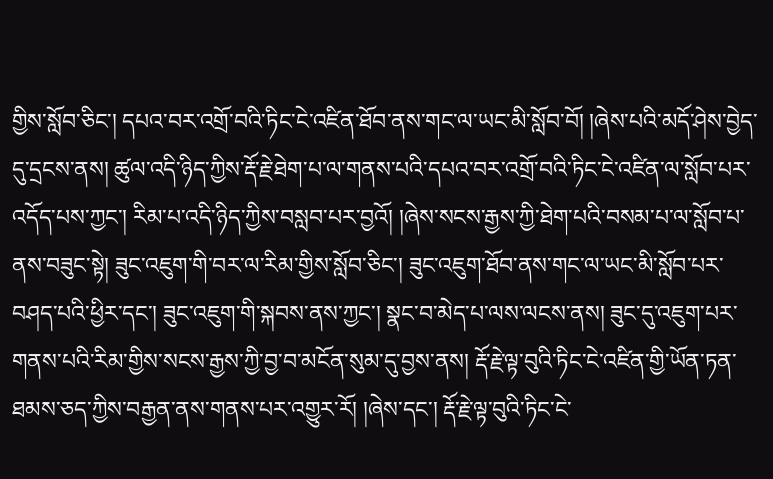གྱིས་སློབ་ཅིང་། དཔའ་བར་འགྲོ་བའི་ཏིང་ངེ་འཛིན་ཐོབ་ནས་གང་ལ་ཡང་མི་སློབ་བོ། །ཞེས་པའི་མདོ་ཤེས་བྱེད་དུ་དྲངས་ནས། ཚུལ་འདི་ཉིད་ཀྱིས་རྡོ་རྗེ་ཐེག་པ་ལ་གནས་པའི་དཔའ་བར་འགྲོ་བའི་ཏིང་ངེ་འཛིན་ལ་སློབ་པར་འདོད་པས་ཀྱང་། རིམ་པ་འདི་ཉིད་ཀྱིས་བསླབ་པར་བྱའོ། །ཞེས་སངས་རྒྱས་ཀྱི་ཐེག་པའི་བསམ་པ་ལ་སློབ་པ་ནས་བཟུང་སྟེ། ཟུང་འཇུག་གི་བར་ལ་རིམ་གྱིས་སློབ་ཅིང་། ཟུང་འཇུག་ཐོབ་ནས་གང་ལ་ཡང་མི་སློབ་པར་བཤད་པའི་ཕྱིར་དང་། ཟུང་འཇུག་གི་སྐབས་ནས་ཀྱང་། སྣང་བ་མེད་པ་ལས་ལངས་ནས། ཟུང་དུ་འཇུག་པར་གནས་པའི་རིམ་གྱིས་སངས་རྒྱས་ཀྱི་བྱ་བ་མངོན་སུམ་དུ་བྱས་ནས། རྡོ་རྗེ་ལྟ་བུའི་ཏིང་ངེ་འཛིན་གྱི་ཡོན་ཏན་ཐམས་ཅད་ཀྱིས་བརྒྱན་ནས་གནས་པར་འགྱུར་རོ། །ཞེས་དང་། རྡོ་རྗེ་ལྟ་བུའི་ཏིང་ངེ་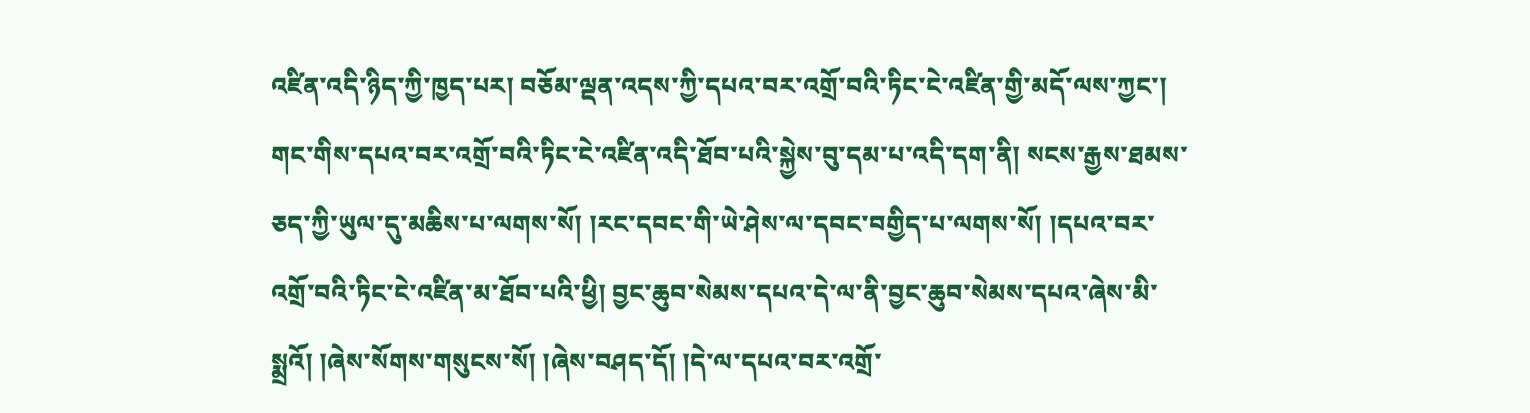འཛིན་འདི་ཉིད་ཀྱི་ཁྱད་པར། བཅོམ་ལྡན་འདས་ཀྱི་དཔའ་བར་འགྲོ་བའི་ཏིང་ངེ་འཛིན་གྱི་མདོ་ལས་ཀྱང་། གང་གིས་དཔའ་བར་འགྲོ་བའི་ཏིང་ངེ་འཛིན་འདི་ཐོབ་པའི་སྐྱེས་བུ་དམ་པ་འདི་དག་ནི། སངས་རྒྱས་ཐམས་ཅད་ཀྱི་ཡུལ་དུ་མཆིས་པ་ལགས་སོ། །རང་དབང་གི་ཡེ་ཤེས་ལ་དབང་བགྱིད་པ་ལགས་སོ། །དཔའ་བར་འགྲོ་བའི་ཏིང་ངེ་འཛིན་མ་ཐོབ་པའི་ཕྱི། བྱང་ཆུབ་སེམས་དཔའ་དེ་ལ་ནི་བྱང་ཆུབ་སེམས་དཔའ་ཞེས་མི་སྨྲའོ། །ཞེས་སོགས་གསུངས་སོ། །ཞེས་བཤད་དོ། །དེ་ལ་དཔའ་བར་འགྲོ་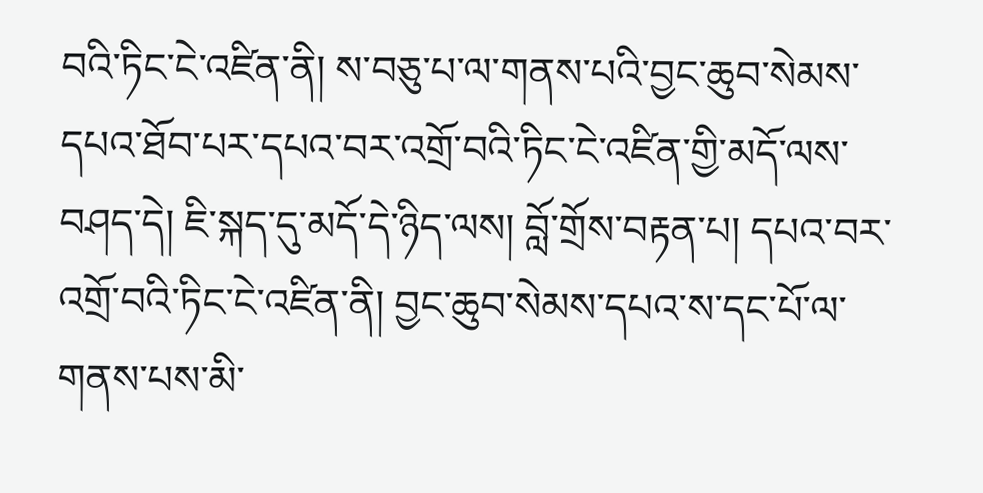བའི་ཏིང་ངེ་འཛིན་ནི། ས་བཅུ་པ་ལ་གནས་པའི་བྱང་ཆུབ་སེམས་དཔའ་ཐོབ་པར་དཔའ་བར་འགྲོ་བའི་ཏིང་ངེ་འཛིན་གྱི་མདོ་ལས་བཤད་དེ། ཇི་སྐད་དུ་མདོ་དེ་ཉིད་ལས། བློ་གྲོས་བརྟན་པ། དཔའ་བར་འགྲོ་བའི་ཏིང་ངེ་འཛིན་ནི། བྱང་ཆུབ་སེམས་དཔའ་ས་དང་པོ་ལ་གནས་པས་མི་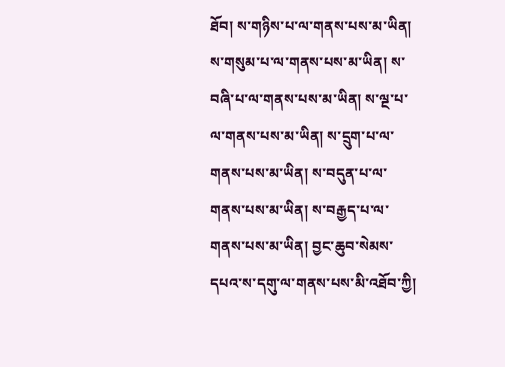ཐོབ། ས་གཉིས་པ་ལ་གནས་པས་མ་ཡིན། ས་གསུམ་པ་ལ་གནས་པས་མ་ཡིན། ས་བཞི་པ་ལ་གནས་པས་མ་ཡིན། ས་ལྔ་པ་ལ་གནས་པས་མ་ཡིན། ས་དྲུག་པ་ལ་གནས་པས་མ་ཡིན། ས་བདུན་པ་ལ་གནས་པས་མ་ཡིན། ས་བརྒྱད་པ་ལ་གནས་པས་མ་ཡིན། བྱང་ཆུབ་སེམས་དཔའ་ས་དགུ་ལ་གནས་པས་མི་འཐོབ་ཀྱི།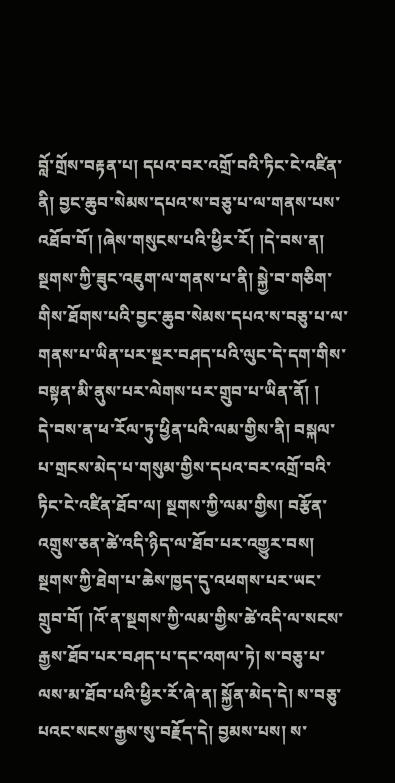བློ་གྲོས་བརྟན་པ། དཔའ་བར་འགྲོ་བའི་ཏིང་ངེ་འཛིན་ནི། བྱང་ཆུབ་སེམས་དཔའ་ས་བཅུ་པ་ལ་གནས་པས་འཐོབ་བོ། །ཞེས་གསུངས་པའི་ཕྱིར་རོ། །དེ་བས་ན། སྔགས་ཀྱི་ཟུང་འཇུག་ལ་གནས་པ་ནི། སྐྱེ་བ་གཅིག་གིས་ཐོགས་པའི་བྱང་ཆུབ་སེམས་དཔའ་ས་བཅུ་པ་ལ་གནས་པ་ཡིན་པར་སྔར་བཤད་པའི་ལུང་དེ་དག་གིས་བསྟན་མི་ནུས་པར་ལེགས་པར་གྲུབ་པ་ཡིན་ནོ། །
དེ་བས་ན་ཕ་རོལ་ཏུ་ཕྱིན་པའི་ལམ་གྱིས་ནི། བསྐལ་པ་གྲངས་མེད་པ་གསུམ་གྱིས་དཔའ་བར་འགྲོ་བའི་ཏིང་ངེ་འཛིན་ཐོབ་ལ། སྔགས་ཀྱི་ལམ་གྱིས། བརྩོན་འགྲུས་ཅན་ཚེ་འདི་ཉིད་ལ་ཐོབ་པར་འགྱུར་བས། སྔགས་ཀྱི་ཐེག་པ་ཆེས་ཁྱད་དུ་འཕགས་པར་ཡང་གྲུབ་བོ། །འོ་ན་སྔགས་ཀྱི་ལམ་གྱིས་ཚེ་འདི་ལ་སངས་རྒྱས་ཐོབ་པར་བཤད་པ་དང་འགལ་ཏེ། ས་བཅུ་པ་ལས་མ་ཐོབ་པའི་ཕྱིར་རོ་ཞེ་ན། སྐྱོན་མེད་དེ། ས་བཅུ་པའང་སངས་རྒྱས་སུ་བརྗོད་དེ། བྱམས་པས། ས་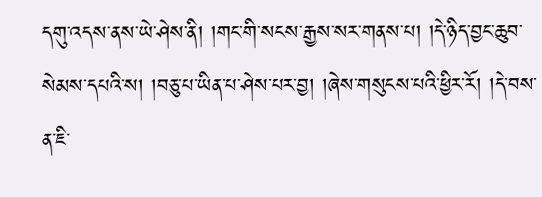དགུ་འདས་ནས་ཡེ་ཤེས་ནི། །གང་གི་སངས་རྒྱས་སར་གནས་པ། །དེ་ཉིད་བྱང་ཆུབ་སེམས་དཔའི་ས། །བཅུ་པ་ཡིན་པ་ཤེས་པར་བྱ། །ཞེས་གསུངས་པའི་ཕྱིར་རོ། །དེ་བས་ན་ཇི་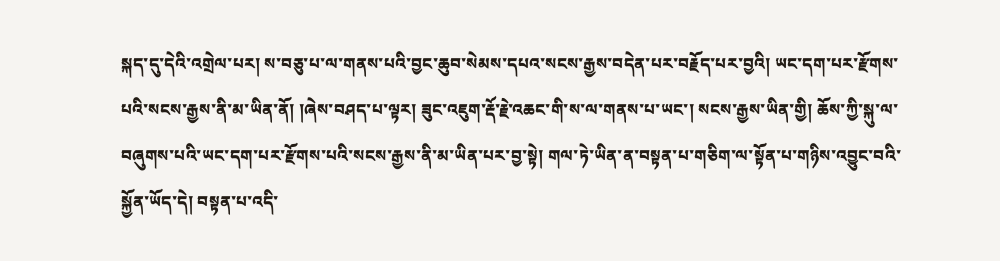སྐད་དུ་དེའི་འགྲེལ་པར། ས་བཅུ་པ་ལ་གནས་པའི་བྱང་ཆུབ་སེམས་དཔའ་སངས་རྒྱས་བདེན་པར་བརྗོད་པར་བྱའི། ཡང་དག་པར་རྫོགས་པའི་སངས་རྒྱས་ནི་མ་ཡིན་ནོ། །ཞེས་བཤད་པ་ལྟར། ཟུང་འཇུག་རྡོ་རྗེ་འཆང་གི་ས་ལ་གནས་པ་ཡང་། སངས་རྒྱས་ཡིན་གྱི། ཆོས་ཀྱི་སྐུ་ལ་བཞུགས་པའི་ཡང་དག་པར་རྫོགས་པའི་སངས་རྒྱས་ནི་མ་ཡིན་པར་བྱ་སྟེ། གལ་ཏེ་ཡིན་ན་བསྟན་པ་གཅིག་ལ་སྟོན་པ་གཉིས་འབྱུང་བའི་སྐྱོན་ཡོད་དེ། བསྟན་པ་འདི་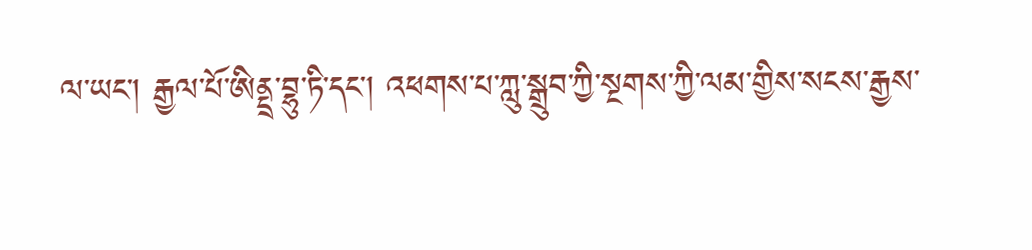ལ་ཡང་། རྒྱལ་པོ་ཨིནྡྲ་བྷུ་ཏི་དང་། འཕགས་པ་ཀླུ་སྒྲུབ་ཀྱི་སྔགས་ཀྱི་ལམ་གྱིས་སངས་རྒྱས་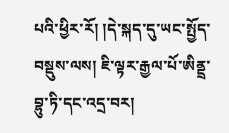པའི་ཕྱིར་རོ། །དེ་སྐད་དུ་ཡང་སྤྱོད་བསྡུས་ལས། ཇི་ལྟར་རྒྱལ་པོ་ཨིནྡྲ་བྷུ་ཏི་དང་འདྲ་བར།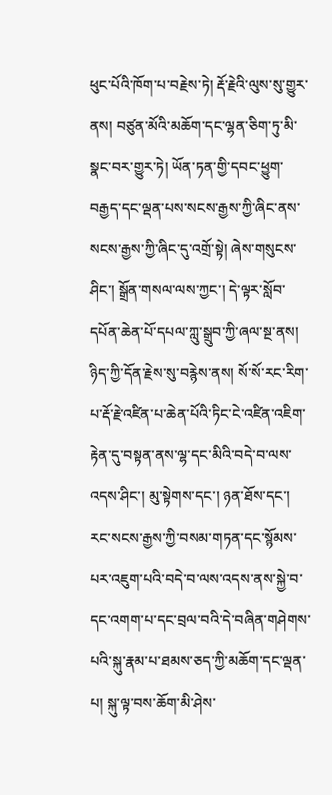ཕུང་པོའི་ཁོག་པ་བརྗེས་ཏེ། རྡོ་རྗེའི་ལུས་སུ་གྱུར་ནས། བཙུན་མོའི་མཆོག་དང་ལྷན་ཅིག་ཏུ་མི་སྣང་བར་གྱུར་ཏེ། ཡོན་ཏན་གྱི་དབང་ཕྱུག་བརྒྱད་དང་ལྡན་པས་སངས་རྒྱས་ཀྱི་ཞིང་ནས་སངས་རྒྱས་ཀྱི་ཞིང་དུ་འགྲོ་སྟེ། ཞེས་གསུངས་ཤིང་། སྒྲོན་གསལ་ལས་ཀྱང་། དེ་ལྟར་སློབ་དཔོན་ཆེན་པོ་དཔལ་ཀླུ་སྒྲུབ་ཀྱི་ཞལ་སྔ་ནས། ཉིད་ཀྱི་དོན་རྗེས་སུ་བརྙེས་ནས། སོ་སོ་རང་རིག་པ་རྡོ་རྗེ་འཛིན་པ་ཆེན་པོའི་ཏིང་ངེ་འཛིན་འཇིག་རྟེན་དུ་བསྟན་ནས་ལྷ་དང་མིའི་བདེ་བ་ལས་འདས་ཤིང་། མུ་སྟེགས་དང་། ཉན་ཐོས་དང་། རང་སངས་རྒྱས་ཀྱི་བསམ་གཏན་དང་སྙོམས་པར་འཇུག་པའི་བདེ་བ་ལས་འདས་ནས་སྐྱེ་བ་དང་འགག་པ་དང་བྲལ་བའི་དེ་བཞིན་གཤེགས་པའི་སྐུ་རྣམ་པ་ཐམས་ཅད་ཀྱི་མཆོག་དང་ལྡན་པ། སྐུ་ལྟ་བས་ཆོག་མི་ཤེས་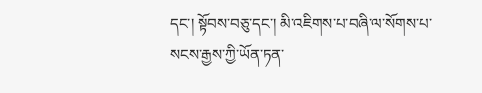དང་། སྟོབས་བཅུ་དང་། མི་འཇིགས་པ་བཞི་ལ་སོགས་པ་སངས་རྒྱས་ཀྱི་ཡོན་ཏན་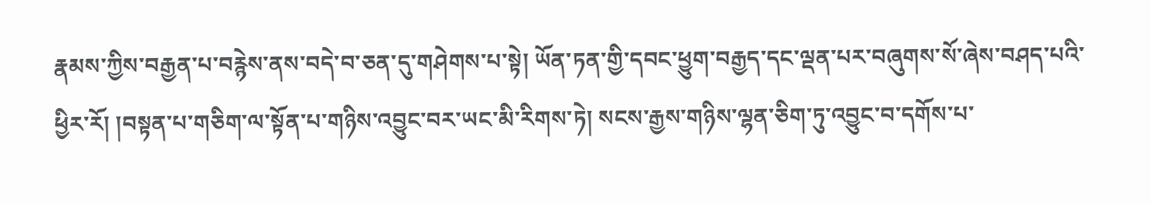རྣམས་ཀྱིས་བརྒྱན་པ་བརྙེས་ནས་བདེ་བ་ཅན་དུ་གཤེགས་པ་སྟེ། ཡོན་ཏན་གྱི་དབང་ཕྱུག་བརྒྱད་དང་ལྡན་པར་བཞུགས་སོ་ཞེས་བཤད་པའི་ཕྱིར་རོ། །བསྟན་པ་གཅིག་ལ་སྟོན་པ་གཉིས་འབྱུང་བར་ཡང་མི་རིགས་ཏེ། སངས་རྒྱས་གཉིས་ལྷན་ཅིག་ཏུ་འབྱུང་བ་དགོས་པ་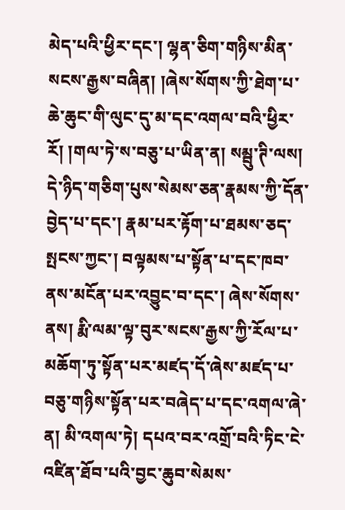མེད་པའི་ཕྱིར་དང་། ལྷན་ཅིག་གཉིས་མིན་སངས་རྒྱས་བཞིན། །ཞེས་སོགས་ཀྱི་ཐེག་པ་ཆེ་ཆུང་གི་ལུང་དུ་མ་དང་འགལ་བའི་ཕྱིར་རོ། །གལ་ཏེ་ས་བཅུ་པ་ཡིན་ན། སམྦུ་ཊི་ལས། དེ་ཉིད་གཅིག་པུས་སེམས་ཅན་རྣམས་ཀྱི་དོན་བྱེད་པ་དང་། རྣམ་པར་རྟོག་པ་ཐམས་ཅད་སྤངས་ཀྱང་། བལྟམས་པ་སྟོན་པ་དང་ཁབ་ནས་མངོན་པར་འབྱུང་བ་དང་། ཞེས་སོགས་ནས། རྨི་ལམ་ལྟ་བུར་སངས་རྒྱས་ཀྱི་རོལ་པ་མཆོག་ཏུ་སྟོན་པར་མཛད་དོ་ཞེས་མཛད་པ་བཅུ་གཉིས་སྟོན་པར་བཞེད་པ་དང་འགལ་ཞེ་ན། མི་འགལ་ཏེ། དཔའ་བར་འགྲོ་བའི་ཏིང་ངེ་འཛིན་ཐོབ་པའི་བྱང་ཆུབ་སེམས་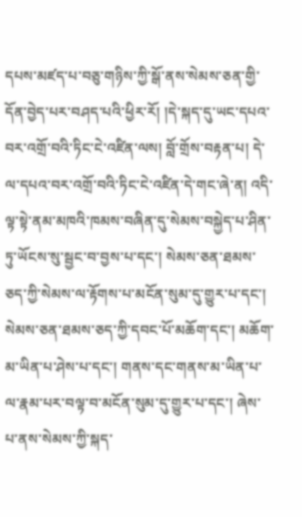དཔས་མཛད་པ་བཅུ་གཉིས་ཀྱི་སྒོ་ནས་སེམས་ཅན་གྱི་དོན་བྱེད་པར་བཤད་པའི་ཕྱིར་རོ། །དེ་སྐད་དུ་ཡང་དཔའ་བར་འགྲོ་བའི་ཏིང་ངེ་འཛིན་ལས། བློ་གྲོས་བརྟན་པ། དེ་ལ་དཔའ་བར་འགྲོ་བའི་ཏིང་ངེ་འཛིན་དེ་གང་ཞེ་ན། འདི་ལྟ་སྟེ་ནམ་མཁའི་ཁམས་བཞིན་དུ་སེམས་བསྐྱེད་པ་ཤིན་ཏུ་ཡོངས་སུ་སྦྱང་བ་བྱས་པ་དང་། སེམས་ཅན་ཐམས་ཅད་ཀྱི་སེམས་ལ་རྟོགས་པ་མངོན་སུམ་དུ་གྱུར་པ་དང་། སེམས་ཅན་ཐམས་ཅད་ཀྱི་དབང་པོ་མཆོག་དང་། མཆོག་མ་ཡིན་པ་ཤེས་པ་དང་། གནས་དང་གནས་མ་ཡིན་པ་ལ་རྣམ་པར་བལྟ་བ་མངོན་སུམ་དུ་གྱུར་པ་དང་། ཞེས་པ་ནས་སེམས་ཀྱི་སྐད་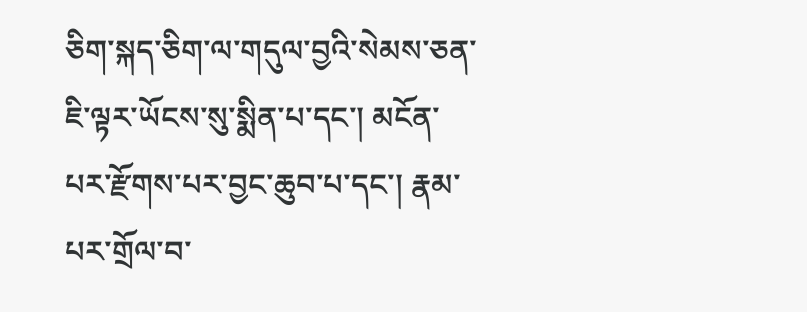ཅིག་སྐད་ཅིག་ལ་གདུལ་བྱའི་སེམས་ཅན་ཇི་ལྟར་ཡོངས་སུ་སྨིན་པ་དང་། མངོན་པར་རྫོགས་པར་བྱང་ཆུབ་པ་དང་། རྣམ་པར་གྲོལ་བ་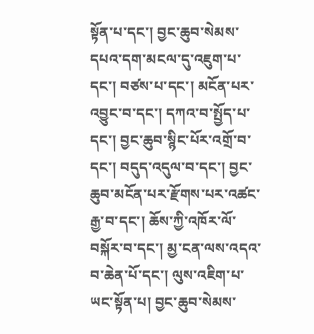སྟོན་པ་དང་། བྱང་ཆུབ་སེམས་དཔའ་དག་མངལ་དུ་འཇུག་པ་དང་། བཙས་པ་དང་། མངོན་པར་འབྱུང་བ་དང་། དཀའ་བ་སྤྱོད་པ་དང་། བྱང་ཆུབ་སྙིང་པོར་འགྲོ་བ་དང་། བདུད་འདུལ་བ་དང་། བྱང་ཆུབ་མངོན་པར་རྫོགས་པར་འཚང་རྒྱ་བ་དང་། ཆོས་ཀྱི་འཁོར་ལོ་བསྐོར་བ་དང་། མྱ་ངན་ལས་འདའ་བ་ཆེན་པོ་དང་། ལུས་འཇིག་པ་ཡང་སྟོན་པ། བྱང་ཆུབ་སེམས་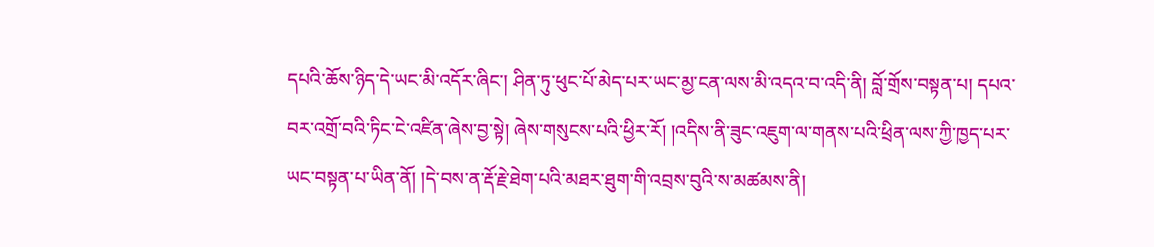དཔའི་ཆོས་ཉིད་དེ་ཡང་མི་འདོར་ཞིང་། ཤིན་ཏུ་ཕུང་པོ་མེད་པར་ཡང་མྱ་ངན་ལས་མི་འདའ་བ་འདི་ནི། བློ་གྲོས་བསྟན་པ། དཔའ་བར་འགྲོ་བའི་ཏིང་ངེ་འཛིན་ཞེས་བྱ་སྟེ། ཞེས་གསུངས་པའི་ཕྱིར་རོ། །འདིས་ནི་ཟུང་འཇུག་ལ་གནས་པའི་ཕྲིན་ལས་ཀྱི་ཁྱད་པར་ཡང་བསྟན་པ་ཡིན་ནོ། །དེ་བས་ན་རྡོ་རྗེ་ཐེག་པའི་མཐར་ཐུག་གི་འབྲས་བུའི་ས་མཚམས་ནི།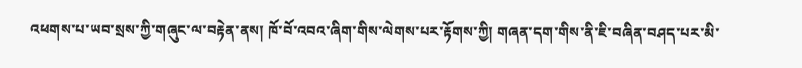འཕགས་པ་ཡབ་སྲས་ཀྱི་གཞུང་ལ་བརྟེན་ནས། ཁོ་བོ་འབའ་ཞིག་གིས་ལེགས་པར་རྟོགས་ཀྱི། གཞན་དག་གིས་ནི་ཇི་བཞིན་བཤད་པར་མི་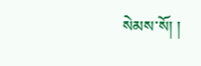སེམས་སོ། །